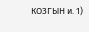КОЗГЫН и. 1)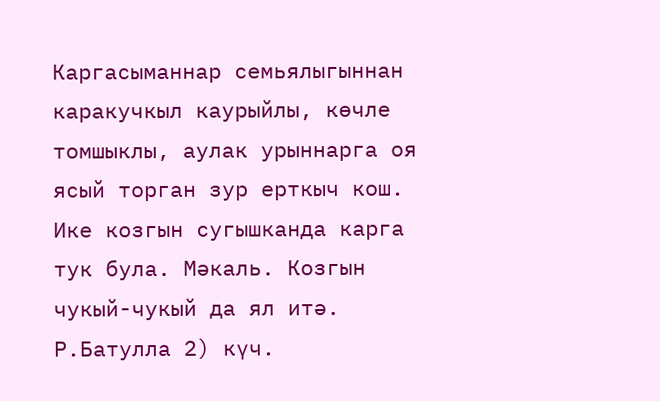Каргасыманнар семьялыгыннан каракучкыл каурыйлы, көчле томшыклы, аулак урыннарга оя ясый торган зур ерткыч кош. Ике козгын сугышканда карга тук була. Мәкаль. Козгын чукый-чукый да ял итә. Р.Батулла 2) күч.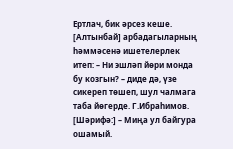Ертлач, бик әрсез кеше. [Алтынбай] арбадагыларның һәммәсенә ишетелерлек итеп: – Ни эшләп йөри монда бу козгын? – диде дә, үзе сикереп төшеп, шул чалмага таба йөгерде. Г.Ибраһимов. [Шәрифә:] – Миңа ул байгура ошамый.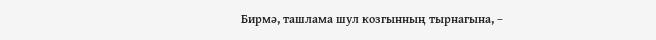Бирмә, ташлама шул козгынның тырнагына, –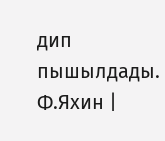дип пышылдады. Ф.Яхин |